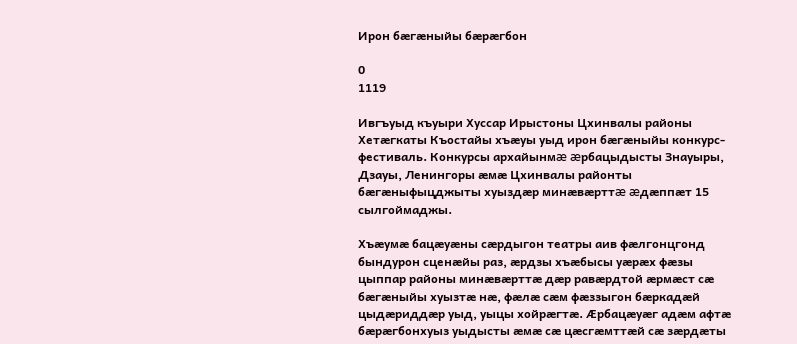Ирон бæгæныйы бæрæгбон

0
1119

Ивгъуыд къуыри Хуссар Ирыстоны Цхинвалы районы Хетæгкаты Къостайы хъæуы уыд ирон бæгæныйы конкурс-фестиваль. Конкурсы архайынмæ æрбацыдысты Знауыры, Дзауы, Ленингоры æмæ Цхинвалы районты бæгæныфыцджыты хуыздæр минæвæрттæ æдæппæт 15 сылгоймаджы.

Хъæумæ бацæуæны сæрдыгон театры аив фæлгонцгонд бындурон сценæйы раз, æрдзы хъæбысы уæрæх фæзы цыппар районы минæвæрттæ дæр равæрдтой æрмæст сæ бæгæныйы хуызтæ нæ, фæлæ сæм фæззыгон бæркадæй цыдæриддæр уыд, уыцы хойрæгтæ. Æрбацæуæг адæм афтæ бæрæгбонхуыз уыдысты æмæ сæ цæсгæмттæй сæ зæрдæты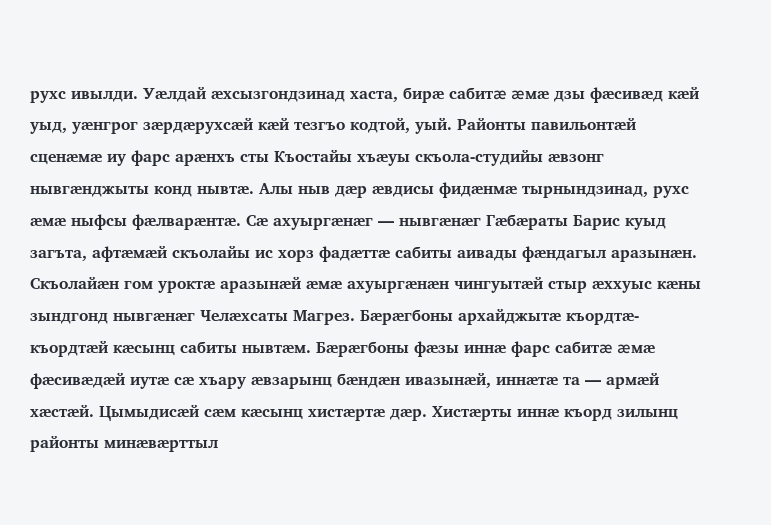рухс ивылди. Уæлдай æхсызгондзинад хаста, бирæ сабитæ æмæ дзы фæсивæд кæй уыд, уæнгрог зæрдæрухсæй кæй тезгъо кодтой, уый. Районты павильонтæй сценæмæ иу фарс арæнхъ сты Къостайы хъæуы скъола-студийы æвзонг нывгæнджыты конд нывтæ. Алы ныв дæр æвдисы фидæнмæ тырнындзинад, рухс æмæ ныфсы фæлварæнтæ. Сæ ахуыргæнæг — нывгæнæг Гæбæраты Барис куыд загъта, афтæмæй скъолайы ис хорз фадæттæ сабиты аивады фæндагыл аразынæн. Скъолайæн гом уроктæ аразынæй æмæ ахуыргæнæн чингуытæй стыр æххуыс кæны зындгонд нывгæнæг Челæхсаты Магрез. Бæрæгбоны архайджытæ къордтæ-къордтæй кæсынц сабиты нывтæм. Бæрæгбоны фæзы иннæ фарс сабитæ æмæ фæсивæдæй иутæ сæ хъару æвзарынц бæндæн ивазынæй, иннæтæ та — армæй хæстæй. Цымыдисæй сæм кæсынц хистæртæ дæр. Хистæрты иннæ къорд зилынц районты минæвæрттыл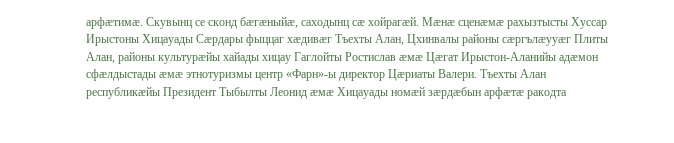арфæтимæ. Скувынц се сконд бæгæныйæ, саходынц сæ хойрагæй. Мæнæ сценæмæ рахызтысты Хуссар Ирыстоны Хицауады Сæрдары фыццаг хæдивæг Тъехты Алан, Цхинвалы районы сæргълæууæг Плиты Алан, районы культурæйы хайады хицау Гаглойты Ростислав æмæ Цæгат Ирыстон-Аланийы адæмон сфæлдыстады æмæ этнотуризмы центр «Фарн»-ы директор Цæриаты Валери. Тъехты Алан республикæйы Президент Тыбылты Леонид æмæ Хицауады номæй зæрдæбын арфæтæ ракодта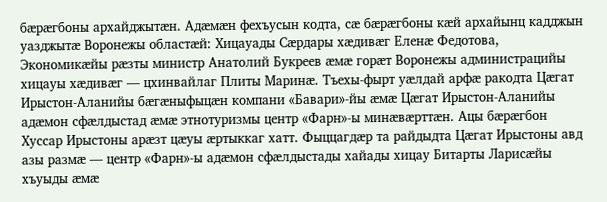бæрæгбоны архайджытæн. Адæмæн фехъусын кодта, сæ бæрæгбоны кæй архайынц кадджын уазджытæ Воронежы областæй: Хицауады Сæрдары хæдивæг Еленæ Федотова, Экономикæйы рæзты министр Анатолий Букреев æмæ горæт Воронежы администрацийы хицауы хæдивæг — цхинвайлаг Плиты Маринæ. Тъехы-фырт уæлдай арфæ ракодта Цæгат Ирыстон-Аланийы бæгæныфыцæн компани «Бавари»-йы æмæ Цæгат Ирыстон-Аланийы адæмон сфæлдыстад æмæ этнотуризмы центр «Фарн»-ы минæвæрттæн. Ацы бæрæгбон Хуссар Ирыстоны арæзт цæуы æртыккаг хатт. Фыццагдæр та райдыдта Цæгат Ирыстоны авд азы размæ — центр «Фарн»-ы адæмон сфæлдыстады хайады хицау Битарты Ларисæйы хъуыды æмæ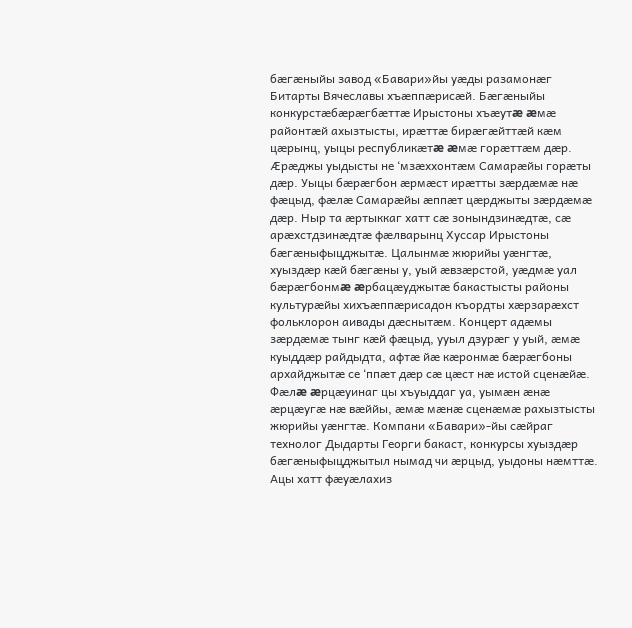бæгæныйы завод «Бавари»йы уæды разамонæг Битарты Вячеславы хъæппæрисæй. Бæгæныйы конкурстæбæрæгбæттæ Ирыстоны хъæутæ æмæ районтæй ахызтысты, ирæттæ бирæгæйттæй кæм цæрынц, уыцы республикæтæ æмæ горæттæм дæр. Æрæджы уыдысты не ‘мзæххонтæм Самарæйы горæты дæр. Уыцы бæрæгбон æрмæст ирæтты зæрдæмæ нæ фæцыд, фæлæ Самарæйы æппæт цæрджыты зæрдæмæ дæр. Ныр та æртыккаг хатт сæ зонындзинæдтæ, сæ арæхстдзинæдтæ фæлварынц Хуссар Ирыстоны бæгæныфыцджытæ. Цалынмæ жюрийы уæнгтæ, хуыздæр кæй бæгæны у, уый æвзæрстой, уæдмæ уал бæрæгбонмæ æрбацæуджытæ бакастысты районы культурæйы хихъæппæрисадон къордты хæрзарæхст фольклорон аивады дæснытæм. Концерт адæмы зæрдæмæ тынг кæй фæцыд, ууыл дзурæг у уый, æмæ куыддæр райдыдта, афтæ йæ кæронмæ бæрæгбоны архайджытæ се ‘ппæт дæр сæ цæст нæ истой сценæйæ. Фæлæ æрцæуинаг цы хъуыддаг уа, уымæн æнæ æрцæугæ нæ вæййы, æмæ мæнæ сценæмæ рахызтысты жюрийы уæнгтæ. Компани «Бавари»-йы сæйраг технолог Дыдарты Георги бакаст, конкурсы хуыздæр бæгæныфыцджытыл нымад чи æрцыд, уыдоны нæмттæ. Ацы хатт фæуæлахиз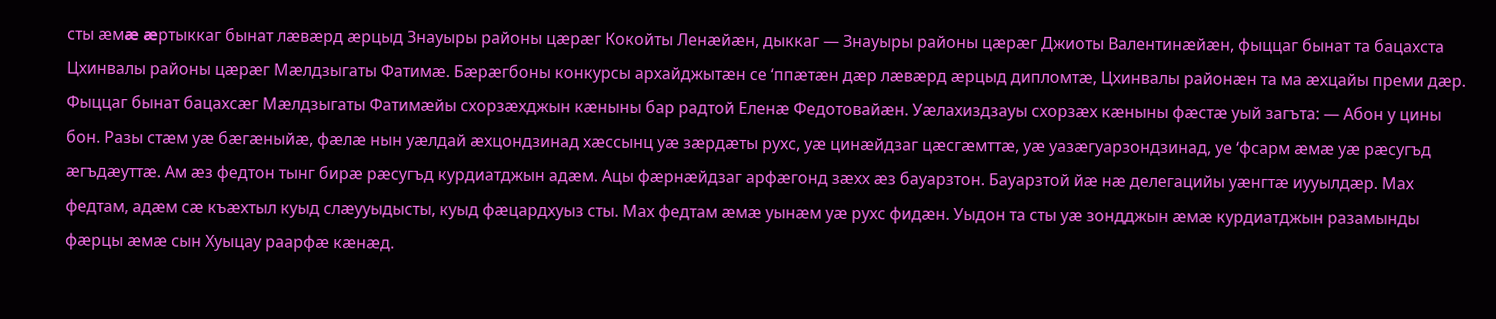сты æмæ æртыккаг бынат лæвæрд æрцыд Знауыры районы цæрæг Кокойты Ленæйæн, дыккаг — Знауыры районы цæрæг Джиоты Валентинæйæн, фыццаг бынат та бацахста Цхинвалы районы цæрæг Мæлдзыгаты Фатимæ. Бæрæгбоны конкурсы архайджытæн се ‘ппæтæн дæр лæвæрд æрцыд дипломтæ, Цхинвалы районæн та ма æхцайы преми дæр. Фыццаг бынат бацахсæг Мæлдзыгаты Фатимæйы схорзæхджын кæныны бар радтой Еленæ Федотовайæн. Уæлахиздзауы схорзæх кæныны фæстæ уый загъта: — Абон у цины бон. Разы стæм уæ бæгæныйæ, фæлæ нын уæлдай æхцондзинад хæссынц уæ зæрдæты рухс, уæ цинæйдзаг цæсгæмттæ, уæ уазæгуарзондзинад, уе ‘фсарм æмæ уæ рæсугъд æгъдæуттæ. Ам æз федтон тынг бирæ рæсугъд курдиатджын адæм. Ацы фæрнæйдзаг арфæгонд зæхх æз бауарзтон. Бауарзтой йæ нæ делегацийы уæнгтæ иууылдæр. Мах федтам, адæм сæ къæхтыл куыд слæууыдысты, куыд фæцардхуыз сты. Мах федтам æмæ уынæм уæ рухс фидæн. Уыдон та сты уæ зондджын æмæ курдиатджын разамынды фæрцы æмæ сын Хуыцау раарфæ кæнæд.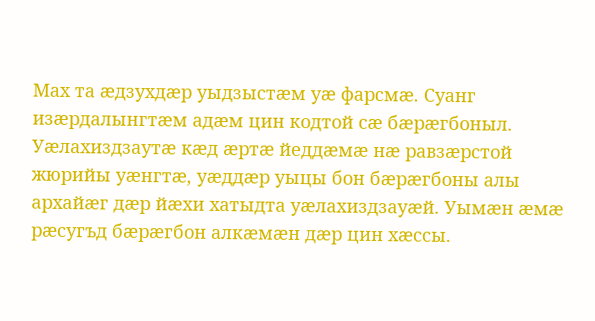Мах та æдзухдæр уыдзыстæм уæ фарсмæ. Суанг изæрдалынгтæм адæм цин кодтой сæ бæрæгбоныл. Уæлахиздзаутæ кæд æртæ йеддæмæ нæ равзæрстой жюрийы уæнгтæ, уæддæр уыцы бон бæрæгбоны алы архайæг дæр йæхи хатыдта уæлахиздзауæй. Уымæн æмæ рæсугъд бæрæгбон алкæмæн дæр цин хæссы.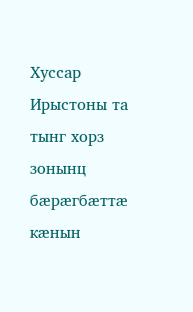Хуссар Ирыстоны та тынг хорз зонынц бæрæгбæттæ кæнын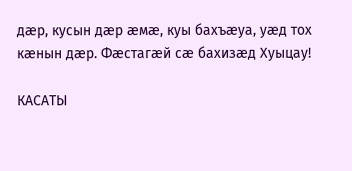дæр, кусын дæр æмæ, куы бахъæуа, уæд тох кæнын дæр. Фæстагæй сæ бахизæд Хуыцау!

КАСАТЫ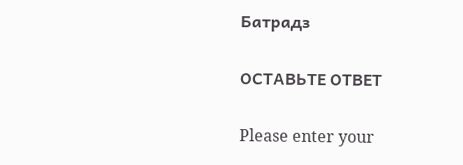Батрадз

ОСТАВЬТЕ ОТВЕТ

Please enter your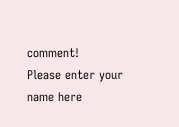comment!
Please enter your name here